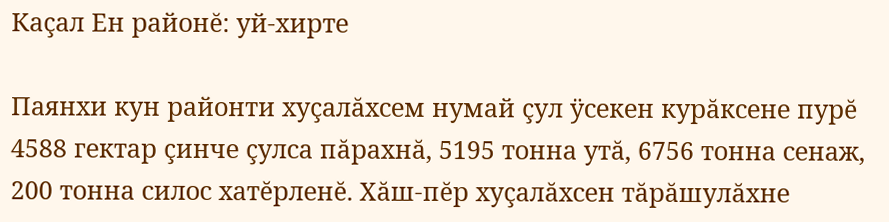Каçал Ен районĕ: уй-хирте

Паянхи кун районти хуçалăхсем нумай çул ÿсекен курăксене пурĕ 4588 гектар çинче çулса пăрахнă, 5195 тонна утă, 6756 тонна сенаж, 200 тонна силос хатĕрленĕ. Хăш-пĕр хуçалăхсен тăрăшулăхне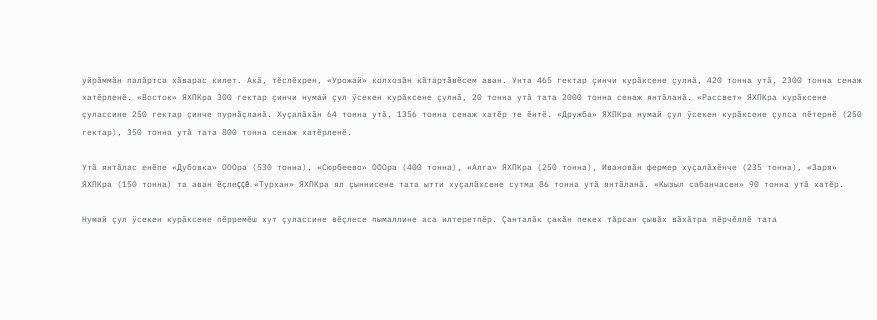уйрăммăн палăртса хăварас килет. Акă, тĕслĕхрен, «Урожай» колхозăн кăтартăвĕсем аван. Унта 465 гектар çинчи курăксене çулнă, 420 тонна утă, 2300 тонна сенаж хатĕрленĕ. «Восток» ЯХПКра 300 гектар çинчи нумай çул ÿсекен курăксене çулнă, 20 тонна утă тата 2000 тонна сенаж янтăланă. «Рассвет» ЯХПКра курăксене çулассине 250 гектар çинче пурнăçланă. Хуçалăхăн 64 тонна утă, 1356 тонна сенаж хатĕр те ĕнтĕ. «Дружба» ЯХПКра нумай çул ÿсекен курăксене çулса пĕтернĕ (250 гектар), 350 тонна утă тата 800 тонна сенаж хатĕрленĕ.

Утă янтăлас енĕпе «Дубовка» ОООра (530 тонна), «Сюрбеево» ОООра (400 тонна), «Алга» ЯХПКра (250 тонна), Ивановăн фермер хуçалăхĕнче (235 тонна), «Заря» ЯХПКра (150 тонна) та аван ĕçлеççĕ. «Турхан» ЯХПКра ял çыннисене тата ытти хуçалăхсене сутма 86 тонна утă янтăланă. «Кызыл сабанчасен» 90 тонна утă хатĕр.

Нумай çул ÿсекен курăксене пĕрремĕш хут çулассине вĕçлесе пымаллине аса илтеретпĕр. Çанталăк çакăн пекех тăрсан çывăх вăхăтра пĕрчĕллĕ тата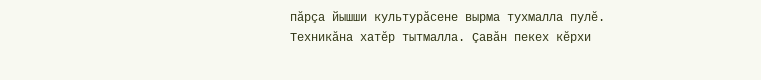пăрçа йышши культурăсене вырма тухмалла пулĕ. Техникăна хатĕр тытмалла. Çавăн пекех кĕрхи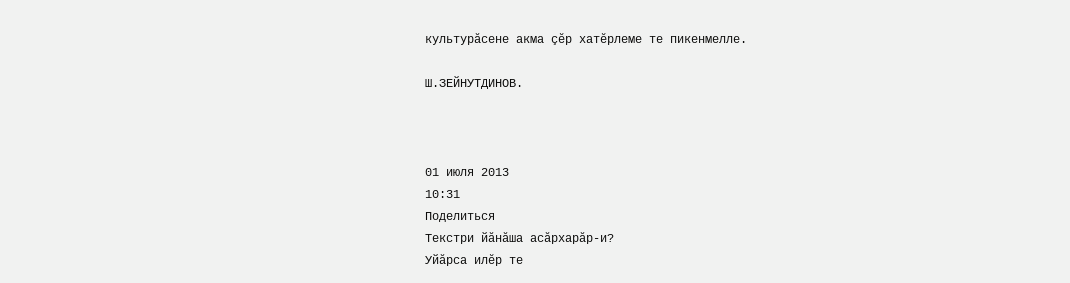культурăсене акма çĕр хатĕрлеме те пикенмелле.

Ш.ЗЕЙНУТДИНОВ.



01 июля 2013
10:31
Поделиться
Текстри йӑнӑша асӑрхарӑр-и?
Уйӑрса илӗр те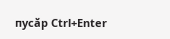пусӑр Ctrl+Enter